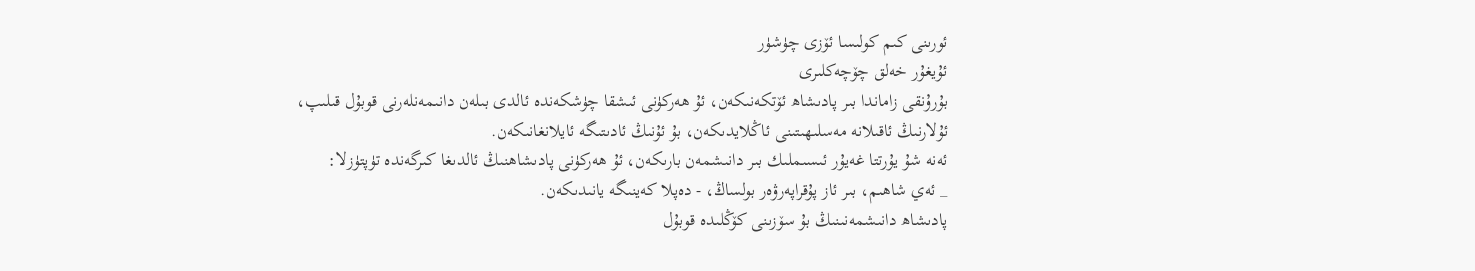ئورىنى كىم كولىسا ئۆزى چۈشۈر
ئۇيغۇر خەلق چۆچەكلىرى
بۇرۇنقى زاماندا بىر پادىشاھ ئۆتكەنىكەن، ئۇ ھەركۈنى ئىشقا چۈشكەندە ئالدى بىلەن دانىمەنلەرنى قوبۇل قىلىپ، ئۇلارنىڭ ئاقىلانە مەسلىھىتىنى ئاڭلايدىكەن، بۇ ئۇنىڭ ئادىتىگە ئايلانغانىكەن.
ئەنە شۇ يۇرتتا غەيۇر ئىسىملىك بىر دانىشمەن بارىكەن، ئۇ ھەركۈنى پادىشاھنىڭ ئالدىغا كىرگەندە تۈپتۈزلا:
_ ئەي شاھىم، بىر ئاز پۇقراپەرۋەر بولساڭ، - دەپلا كەينىگە يانىدىكەن.
پادىشاھ دانىشمەنىنىڭ بۇ سۆزىنى كۆڭلىدە قوبۇل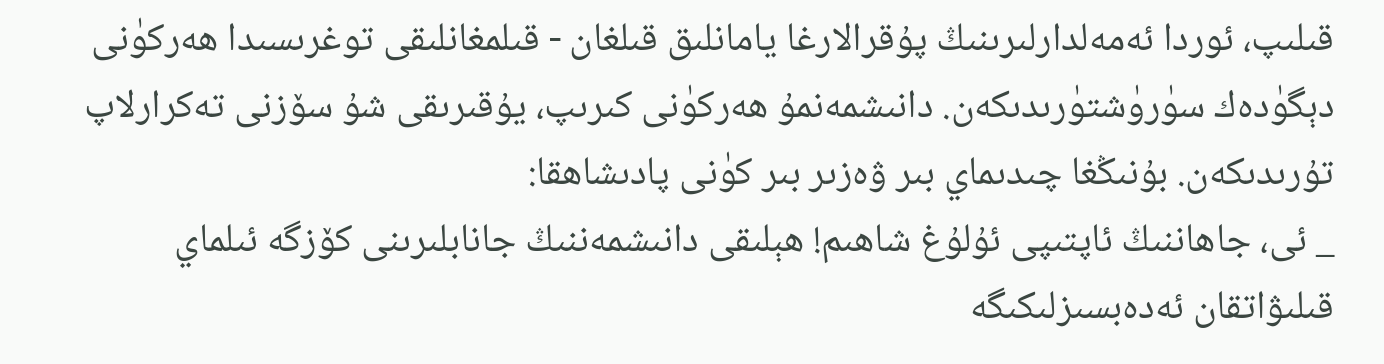قىلىپ، ئوردا ئەمەلدارلىرىنىڭ پۇقرالارغا يامانلىق قىلغان - قىلمغانلىقى توغرىسىدا ھەركۈنى دېگۈدەك سۈرۈشتۈرىدىكەن. دانىشمەنمۇ ھەركۈنى كىرىپ، يۇقىرىقى شۇ سۆزنى تەكرارلاپ تۇرىدىكەن. بۇنىڭغا چىدىماي بىر ۋەزىر بىر كۈنى پادىشاھقا:
_ ئى، جاھاننىڭ ئاپتىپى ئۇلۇغ شاھىم! ھېلىقى دانىشمەننىڭ جانابلىرىنى كۆزگە ئىلماي قىلىۋاتقان ئەدەبسىزلىكىگە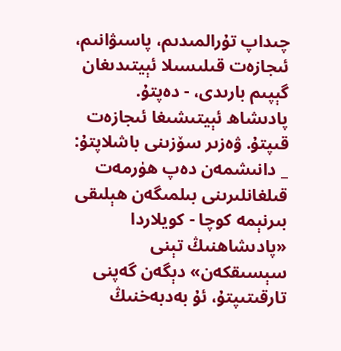چىداپ تۇرالمىدىم، پاسىۋانىم، ئىجازەت قىلىسىلا ئېيتىدىغان گېپىم بارىدى، - دەپتۇ.
پادىشاھ ئېيتىشىغا ئىجازەت قىپتۇ. ۋەزىر سۆزىنى باشلاپتۇ:
_ دانىشمەن دەپ ھۈرمەت قىلغانلىرىنى بىلمىگەن ھېلىقى بىرنېمە كوچا - كويلاردا «پادىشاھنىڭ تېنى سېسىقكەن» دېگەن گەپنى تارقىتىپتۇ، ئۇ بەدبەخنىڭ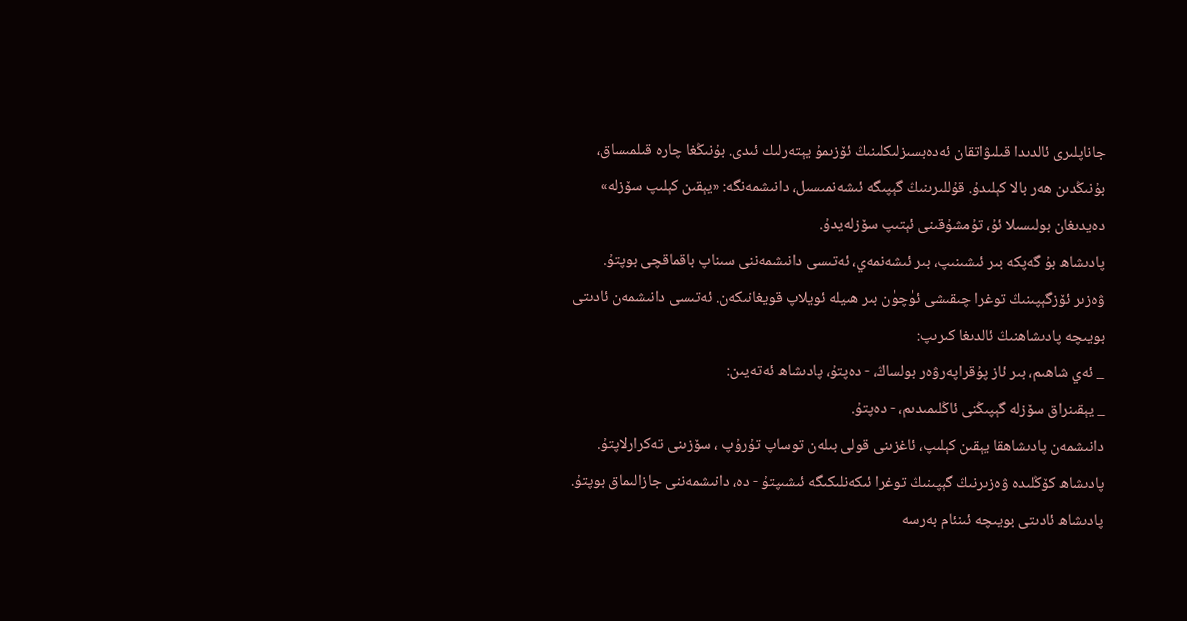جاناپلىرى ئالدىدا قىلىۋاتقان ئەدەبسىزلىكلىنىڭ ئۆزىمۇ يېتەرلىك ئىدى. بۇنىڭغا چارە قىلمىساق، بۇنىڭدىن ھەر بالا كېلىدۇ. قۇللىرىنىڭ گېپىگە ئىشەنمىسىل، دانىشمەنگە: «يېقىن كېلىپ سۆزلە» دەيدىغان بولىسىلا ئۇ، تۇمشۇقىنى ئېتىپ سۆزلەيدۇ.
پادىشاھ بۇ گەپكە بىر ئىشىنىپ، بىر ئىشەنمەي، ئەتىسى دانىشمەننى سىناپ باقماقچى بوپتۇ.
ۋەزىر ئۆزگېپىنىڭ توغرا چىقىشى ئۈچۈن بىر ھىيلە ئويلاپ قويغانىكەن. ئەتىسى دانىشمەن ئادىتى بويىچە پادىشاھنىڭ ئالدىغا كىرىپ:
_ ئەي شاھىم، بىر ئاز پۇقراپەرۋەر بولساڭ، - دەپتۇ، پادىشاھ ئەتەيىن:
_ يېقىنراق سۆزلە گېپىڭنى ئاڭلىمىدىم، - دەپتۇ.
دانىشمەن پادىشاھقا يېقىن كېلىپ، ئاغزىنى قولى بىلەن توساپ تۇرۇپ ، سۆزىنى تەكرارلاپتۇ. پادىشاھ كۆڭلىدە ۋەزىرنىڭ گېپىنىڭ توغرا ئىكەنلىكىگە ئىشىپتۇ - دە، دانىشمەننى جازالىماق بوپتۇ.
پادىشاھ ئادىتى بويىچە ئىنئام بەرسە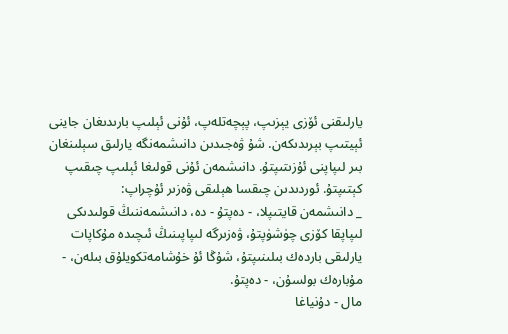يارلىقنى ئۆزى يېزىپ، پېچەتلەپ، ئۇنى ئېلىپ بارىدىغان جاينى ئېيتىپ بېرىدىكەن. شۇ ۋەجىدىن دانىشمەنگە يارلىق سېلىنغان بىر لىپاپنى ئۇزىتىپتۇ. دانىشمەن ئۇنى قولىغا ئېلىپ چىقىپ كېتىپتۇ. ئوردىدىن چىقسا ھېلىقى ۋەزىر ئۇچراپ:
_ دانىشمەن قايتىپلا، - دەپتۇ - دە، دانىشمەننىڭ قولىدىكى لىپاپقا كۆزى چۈشۈپتۇ، ۋەزىرگە لىپاپىنىڭ ئىچىدە مۇكاپات يارلىقى باردەك بىلىنىپتۇ، شۇڭا ئۇ خۇشامەتكويلۇق بىلەن، - مۇبارەك بولسۇن، - دەپتۇ.
مال - دۇنياغا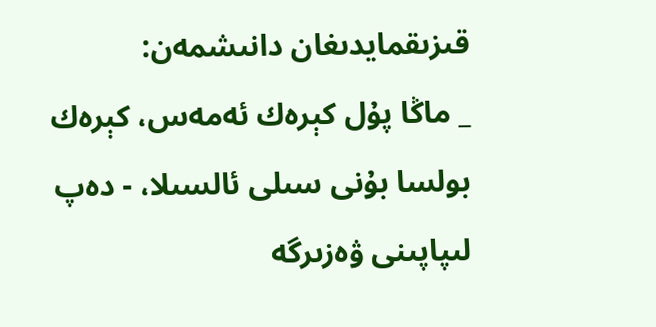قىزىقمايدىغان دانىشمەن:
_ ماڭا پۇل كېرەك ئەمەس، كېرەك بولسا بۇنى سىلى ئالسىلا، - دەپ لىپاپىنى ۋەزىرگە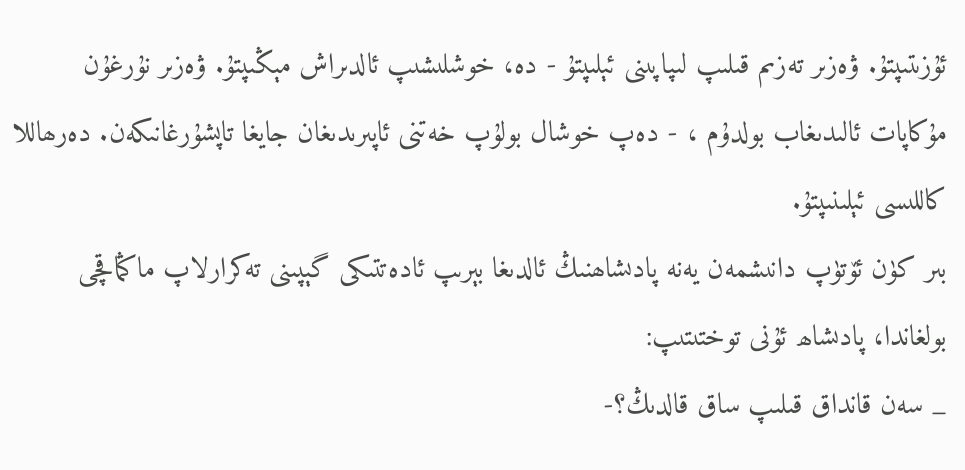ئۇزىتىپتۇ. ۋەزىر تەزىم قىلىپ لىپاپىنى ئېلىپتۇ - دە، خوشلىشىپ ئالدىراش مېڭىپتۇ. ۋەزىر نۇرغۇن مۇكاپات ئالىدىغاب بولدۇم ، - دەپ خوشال بولۇپ خەتنى ئاپىرىدىغان جايغا تاپشۇرغانىكەن. دەرھاللا كاللىسى ئېلىنىپتۇ.
بىر كۈن ئۆتۈپ دانىشمەن يەنە پادىشاھنىڭ ئالدىغا بېرىپ ئادەتتىكى گېپىنى تەكرارلاپ ماڭماقچى بولغاندا، پادىشاھ ئۇنى توختىتىپ:
_ سەن قانداق قىلىپ ساق قالدىڭ؟-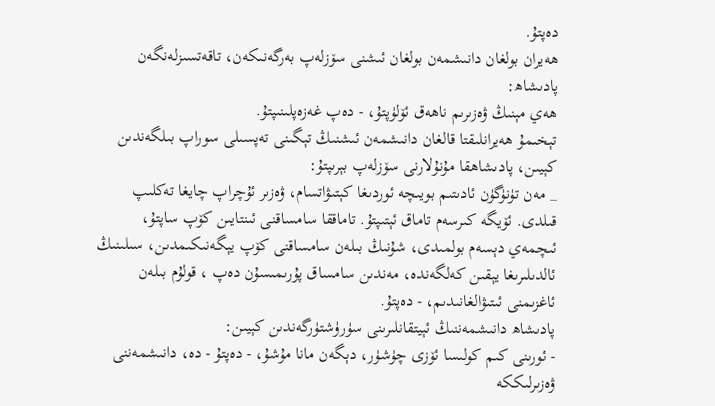دەپتۇ.
ھەيران بولغان دانىشمەن بولغان ئىشنى سۆزلەپ بەرگەنىكەن، تاقەتسىزلەنگەن پادىشاھ:
ھەي مېنىڭ ۋەزىرىم ناھەق ئۆلۈپتۇ، - دەپ غەزەپلىنىپتۇ.
تېخىمۇ ھەيرانلىقتا قالغان دانىشمەن ئىشنىڭ تېگىنى تەپسىلى سوراپ بىلگەندىن كېيىن، پادىشاھقا مۇنۇلارنى سۆزلەپ بېرىپتۇ:
_ مەن تۈنۈگۈن ئادىتىم بويىچە ئوردىغا كېتىۋاتسام، ۋەزىر ئۇچراپ چايغا تەكلىپ قىلدى. ئۆيگە كىرسەم تاماق ئېتىپتۇ. تاماققا سامساقنى ئىنتايىن كۆپ ساپتۇ، ئىچمەي دېسەم بولمىدى، شۇنىڭ بىلەن سامساقنى كۆپ يېگەنىكىمدىن، سىلىنىڭ ئالدىلىرىغا يېقىن كەلگەندە، مەندىن سامساق پۇرىمىسۇن دەپ ، قولۇم بىلەن ئاغزىمنى ئىتىۋالغانىدىم، - دەپتۇ.
پادىشاھ دانىشمەننىڭ ئېيتقانلىرىنى سۈرۈشتۈرگەندىن كېيىن:
- ئورىنى كىم كولىسا ئۆزى چۈشۈر، دېگەن مانا مۇشۇ، - دەپتۇ - دە، دانىشمەننى ۋەزىرلىككە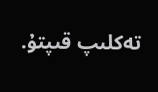تەكلىپ قىپتۇ.